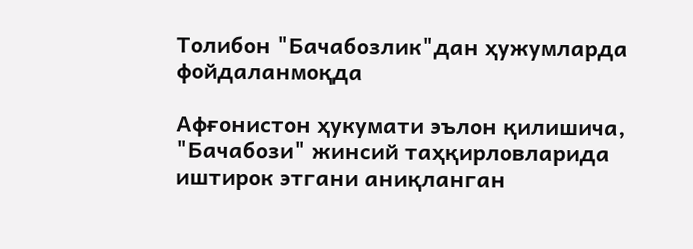Толибон "Бачабозлик"дан ҳужумларда фойдаланмоқда

Афғонистон ҳукумати эълон қилишича, "Бачабози" жинсий таҳқирловларида иштирок этгани аниқланган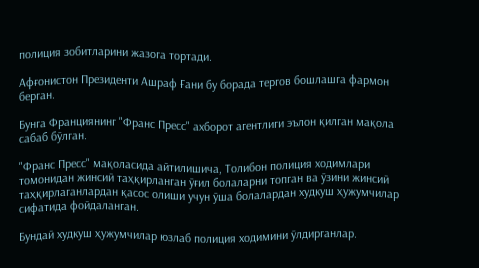полиция зобитларини жазога тортади.

Афғонистон Президенти Ашраф Ғани бу борада тергов бошлашга фармон берган.

Бунга Франциянинг "Франс Пресс" ахборот агентлиги эълон қилган мақола сабаб бўлган.

"Франс Пресс" мақоласида айтилишича, Толибон полиция ходимлари томонидан жинсий таҳқирланган ўғил болаларни топган ва ўзини жинсий таҳқирлаганлардан қасос олиши учун ўша болалардан худкуш ҳужумчилар сифатида фойдаланган.

Бундай худкуш ҳужумчилар юзлаб полиция ходимини ўлдирганлар.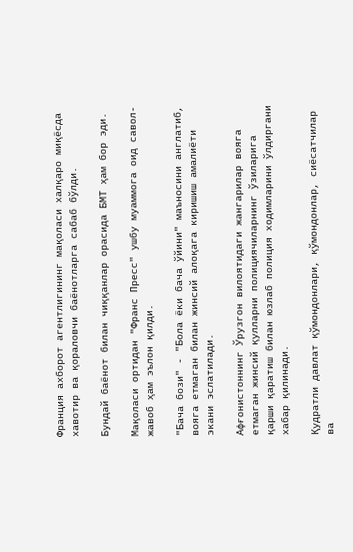Франция ахборот агентлигининг мақоласи халқаро миқёсда хавотир ва қораловчи баёнотларга сабаб бўлди.

Бундай баёнот билан чиққанлар орасида БМТ ҳам бор эди.

Мақоласи ортидан "Франс Пресс" ушбу муаммога оид савол-жавоб ҳам эълон қилди.

"Бача бози" - "Бола ёки бача ўйини" маъносини англатиб, вояга етмаган билан жинсий алоқага киришиш амалиёти экани эслатилади.

Афғонистоннинг Ўрузгон вилоятидаги жангарилар вояга етмаган жинсий қулларни полициячиларнинг ўзиларига қарши қаратиш билан юзлаб полиция ходимларини ўлдиргани хабар қилинади.

Қудратли давлат қўмондонлари, қўмондонлар, сиёсатчилар ва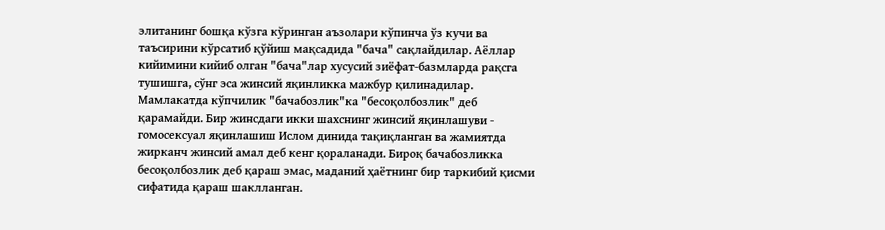элитанинг бошқа кўзга кўринган аъзолари кўпинча ўз кучи ва таъсирини кўрсатиб қўйиш мақсадида "бача" сақлайдилар. Аёллар кийимини кийиб олган "бача"лар хусусий зиёфат-базмларда рақсга тушишга, сўнг эса жинсий яқинликка мажбур қилинадилар. Мамлакатда кўпчилик "бачабозлик"ка "бесоқолбозлик" деб қарамайди. Бир жинсдаги икки шахснинг жинсий яқинлашуви - гомосексуал яқинлашиш Ислом динида тақиқланган ва жамиятда жирканч жинсий амал деб кенг қораланади. Бироқ бачабозликка бесоқолбозлик деб қараш эмас, маданий ҳаётнинг бир таркибий қисми сифатида қараш шаклланган.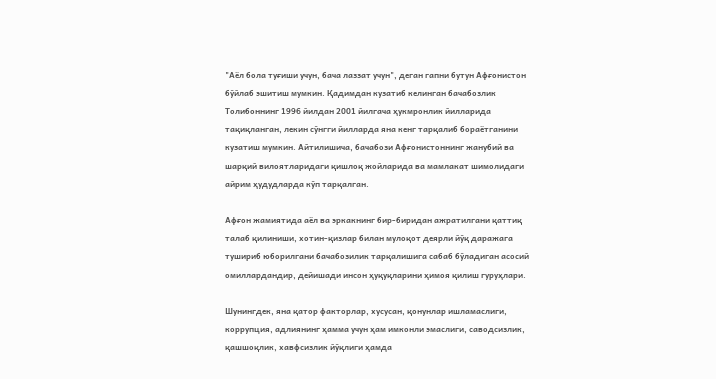"Аёл бола туғиши учун, бача лаззат учун", деган гапни бутун Афғонистон бўйлаб эшитиш мумкин. Қадимдан кузатиб келинган бачабозлик Толибоннинг 1996 йилдан 2001 йилгача ҳукмронлик йилларида тақиқланган, лекин сўнгги йилларда яна кенг тарқалиб бораётганини кузатиш мумкин. Айтилишича, бачабози Афғонистоннинг жанубий ва шарқий вилоятларидаги қишлоқ жойларида ва мамлакат шимолидаги айрим ҳудудларда кўп тарқалган.

Афғон жамиятида аёл ва эркакнинг бир-биридан ажратилгани қаттиқ талаб қилиниши, хотин-қизлар билан мулоқот деярли йўқ даражага тушириб юборилгани бачабозилик тарқалишига сабаб бўладиган асосий омиллардандир, дейишади инсон ҳуқуқларини ҳимоя қилиш гуруҳлари.

Шунингдек, яна қатор факторлар, хусусан, қонунлар ишламаслиги, коррупция, адлиянинг ҳамма учун ҳам имконли эмаслиги, саводсизлик, қашшоқлик, хавфсизлик йўқлиги ҳамда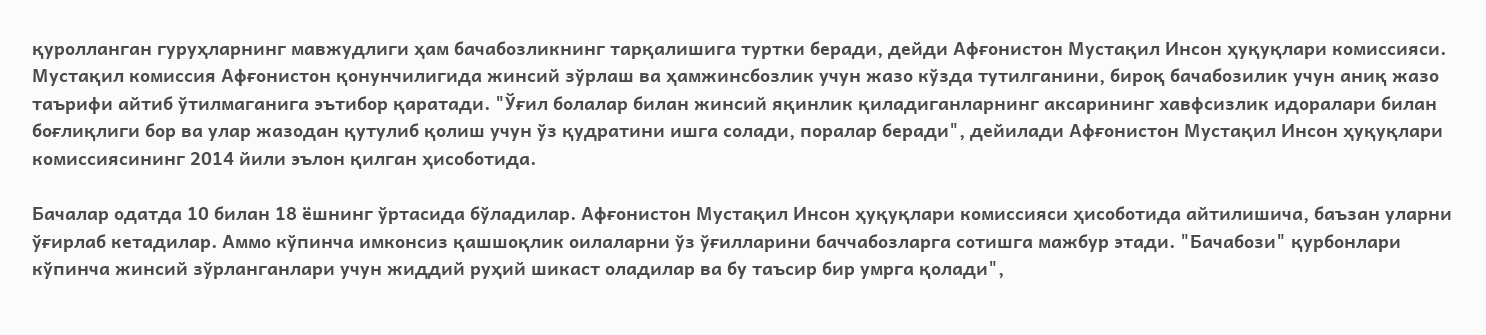қуролланган гуруҳларнинг мавжудлиги ҳам бачабозликнинг тарқалишига туртки беради, дейди Афғонистон Мустақил Инсон ҳуқуқлари комиссияси. Мустақил комиссия Афғонистон қонунчилигида жинсий зўрлаш ва ҳамжинсбозлик учун жазо кўзда тутилганини, бироқ бачабозилик учун аниқ жазо таърифи айтиб ўтилмаганига эътибор қаратади. "Ўғил болалар билан жинсий яқинлик қиладиганларнинг аксарининг хавфсизлик идоралари билан боғлиқлиги бор ва улар жазодан қутулиб қолиш учун ўз қудратини ишга солади, поралар беради", дейилади Афғонистон Мустақил Инсон ҳуқуқлари комиссиясининг 2014 йили эълон қилган ҳисоботида.

Бачалар одатда 10 билан 18 ёшнинг ўртасида бўладилар. Афғонистон Мустақил Инсон ҳуқуқлари комиссияси ҳисоботида айтилишича, баъзан уларни ўғирлаб кетадилар. Аммо кўпинча имконсиз қашшоқлик оилаларни ўз ўғилларини баччабозларга сотишга мажбур этади. "Бачабози" қурбонлари кўпинча жинсий зўрланганлари учун жиддий руҳий шикаст оладилар ва бу таъсир бир умрга қолади",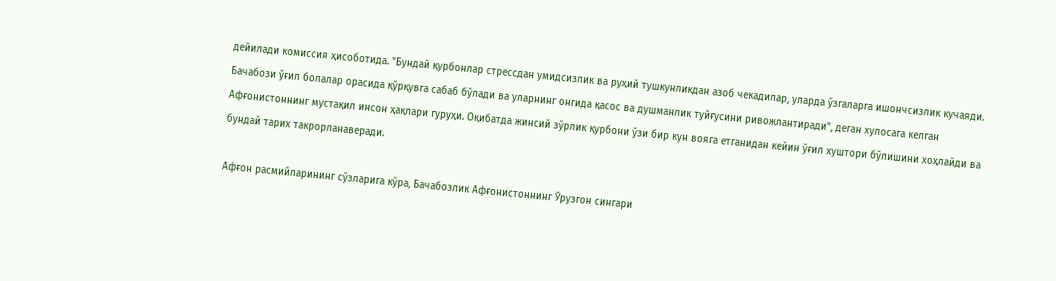дейилади комиссия ҳисоботида. "Бундай қурбонлар стрессдан умидсизлик ва руҳий тушкунликдан азоб чекадилар, уларда ўзгаларга ишончсизлик кучаяди. Бачабози ўғил болалар орасида қўрқувга сабаб бўлади ва уларнинг онгида қасос ва душманлик туйғусини ривожлантиради", деган хулосага келган Афғонистоннинг мустақил инсон ҳақлари гуруҳи. Оқибатда жинсий зўрлик қурбони ўзи бир кун вояга етганидан кейин ўғил хуштори бўлишини хоҳлайди ва бундай тарих такрорланаверади.

Афғон расмийларининг сўзларига кўра, Бачабозлик Афғонистоннинг Ўрузгон сингари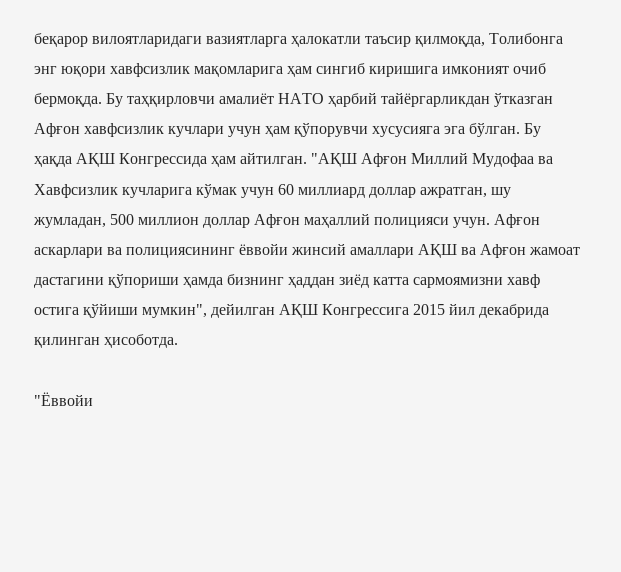беқарор вилоятларидаги вазиятларга ҳалокатли таъсир қилмоқда, Толибонга энг юқори хавфсизлик мақомларига ҳам сингиб киришига имконият очиб бермоқда. Бу таҳқирловчи амалиёт НАТО ҳарбий тайёргарликдан ўтказган Афғон хавфсизлик кучлари учун ҳам қўпорувчи хусусияга эга бўлган. Бу ҳақда АҚШ Конгрессида ҳам айтилган. "АҚШ Афғон Миллий Мудофаа ва Хавфсизлик кучларига кўмак учун 60 миллиард доллар ажратган, шу жумладан, 500 миллион доллар Афғон маҳаллий полицияси учун. Афғон аскарлари ва полициясининг ёввойи жинсий амаллари АҚШ ва Афғон жамоат дастагини қўпориши ҳамда бизнинг ҳаддан зиёд катта сармоямизни хавф остига қўйиши мумкин", дейилган АҚШ Конгрессига 2015 йил декабрида қилинган ҳисоботда.

"Ёввойи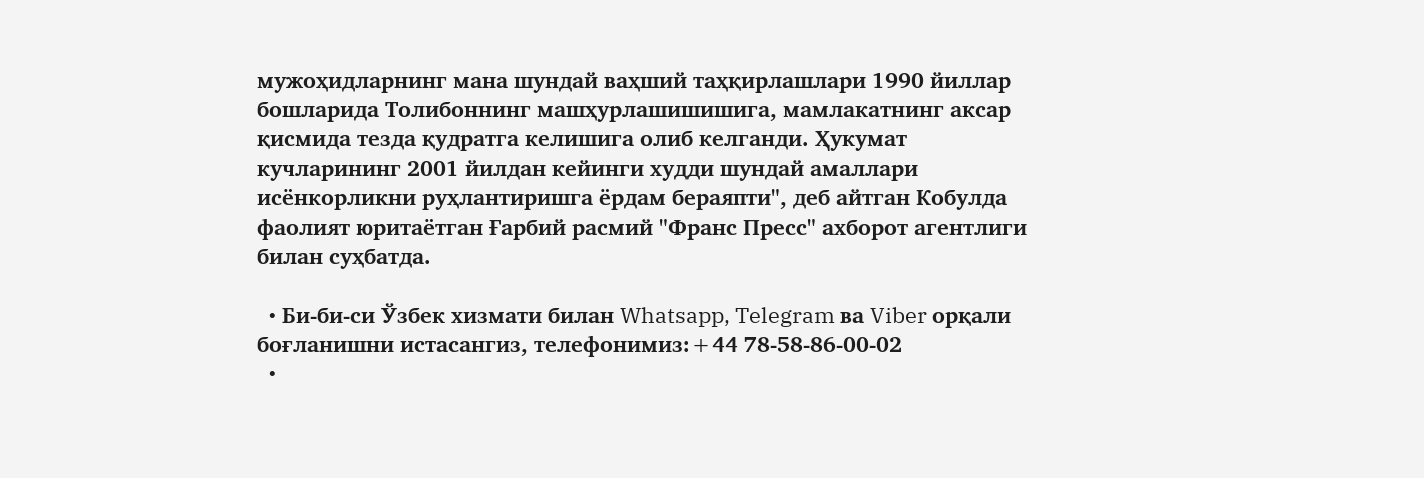мужоҳидларнинг мана шундай ваҳший таҳқирлашлари 1990 йиллар бошларида Толибоннинг машҳурлашишишига, мамлакатнинг аксар қисмида тезда қудратга келишига олиб келганди. Ҳукумат кучларининг 2001 йилдан кейинги худди шундай амаллари исёнкорликни руҳлантиришга ёрдам бераяпти", деб айтган Кобулда фаолият юритаётган Ғарбий расмий "Франс Пресс" ахборот агентлиги билан суҳбатда.

  • Би-би-си Ўзбек хизмати билан Whatsapp, Telegram ва Viber орқали боғланишни истасангиз, телефонимиз:+44 78-58-86-00-02
  •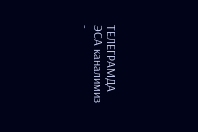ТЕЛЕГРАМДА ЭСА каналимиз -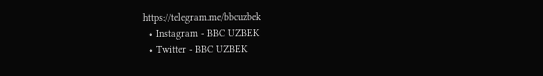https://telegram.me/bbcuzbek
  • Instagram - BBC UZBEK
  • Twitter - BBC UZBEK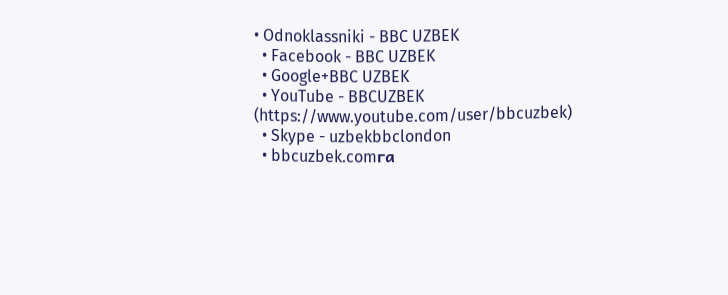• Odnoklassniki - BBC UZBEK
  • Facebook - BBC UZBEK
  • Google+BBC UZBEK
  • YouTube - BBCUZBEK (https://www.youtube.com/user/bbcuzbek)
  • Skype - uzbekbbclondon
  • bbcuzbek.comга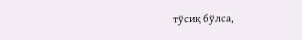тўсиқ бўлса,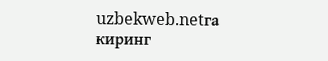uzbekweb.netга киринг